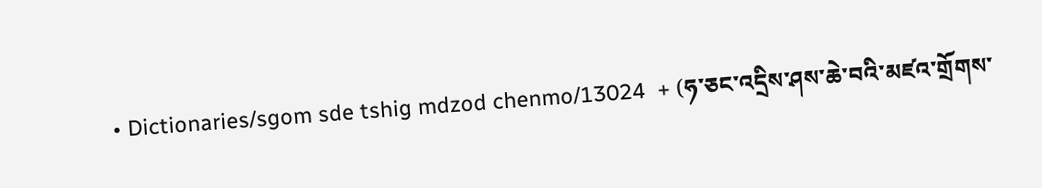• Dictionaries/sgom sde tshig mdzod chenmo/13024  + (ཧ་ཅང་འདྲིས་ཤས་ཆེ་བའི་མཛའ་གྲོགས་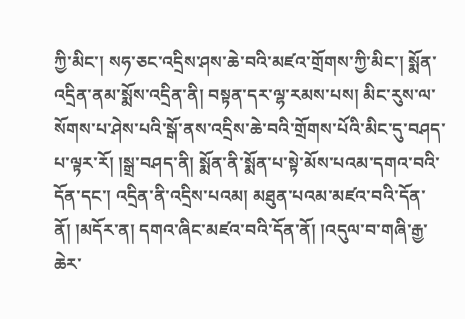ཀྱི་མིང་། སཧ་ཅང་འདྲིས་ཤས་ཆེ་བའི་མཛའ་གྲོགས་ཀྱི་མིང་། སྨོན་འདྲིན་ནམ་སྨོས་འདྲིན་ནི། བསྟན་དར་ལྷ་རམས་པས། མིང་རུས་ལ་སོགས་པ་ཤེས་པའི་སྒོ་ནས་འདྲིས་ཆེ་བའི་གྲོགས་པོའི་མིང་དུ་བཤད་པ་ལྟར་རོ། །སྒྲ་བཤད་ནི། སྨོན་ནི་སྨོན་པ་སྟེ་མོས་པའམ་དགའ་བའི་དོན་དང་། འདྲིན་ནི་འདྲིས་པའམ། མཐུན་པའམ་མཛའ་བའི་དོན་ནོ། །མདོར་ན། དགའ་ཞིང་མཛའ་བའི་དོན་ནོ། །འདུལ་བ་གཞི་རྒྱ་ཆེར་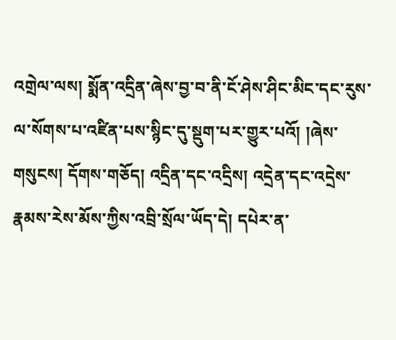འགྲེལ་ལས། སྨོན་འདྲིན་ཞེས་བྱ་བ་ནི་ངོ་ཤེས་ཤིང་མིང་དང་རུས་ལ་སོགས་པ་འཛིན་པས་སྙིང་དུ་སྡུག་པར་གྱུར་པའོ། །ཞེས་གསུངས། དོགས་གཅོད། འདྲིན་དང་འདྲིས། འདྲེན་དང་འདྲེས་རྣམས་རེས་མོས་ཀྱིས་འབྲི་སྲོལ་ཡོད་དེ། དཔེར་ན་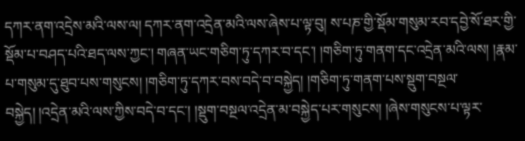དཀར་ནག་འདྲེས་མའི་ལས་ལ། དཀར་ནག་འདྲེན་མའི་ལས་ཞེས་པ་ལྟ་བུ། ས་པཎ་གྱི་སྡོམ་གསུམ་རབ་དབྱེ་སོ་ཐར་གྱི་སྡོམ་པ་བཤད་པའི་ཐད་ལས་ཀྱང་། གཞན་ཡང་གཅིག་ཏུ་དཀར་བ་དང་། །གཅིག་ཏུ་གནག་དང་འདྲེན་མའི་ལས། །རྣམ་པ་གསུམ་དུ་ཐུབ་པས་གསུངས། །གཅིག་ཏུ་དཀར་བས་བདེ་བ་བསྐྱེད། །གཅིག་ཏུ་གནག་པས་སྡུག་བསྔལ་བསྐྱེད། །འདྲེན་མའི་ལས་ཀྱིས་བདེ་བ་དང་། །སྡུག་བསྔལ་འདྲེན་མ་བསྐྱེད་པར་གསུངས། །ཞེས་གསུངས་པ་ལྟར་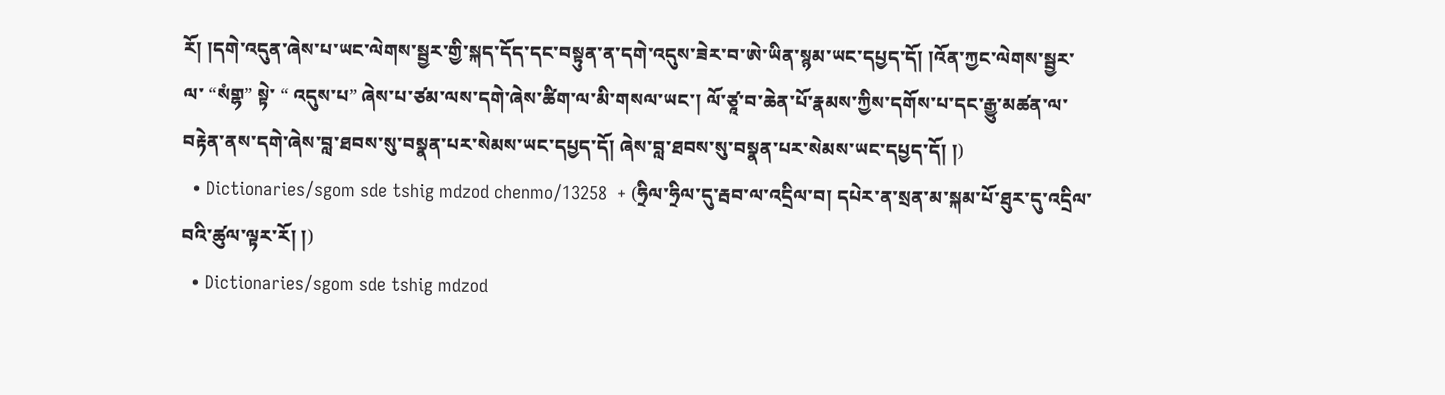རོ། །དགེ་འདུན་ཞེས་པ་ཡང་ལེགས་སྦྱར་གྱི་སྐད་དོད་དང་བསྟུན་ན་དགེ་འདུས་ཟེར་བ་ཨེ་ཡིན་སྙམ་ཡང་དཔྱད་དོ། །འོན་ཀྱང་ལེགས་སྦྱར་ལ་ “སཾགྷ” སྟེ་ “ འདུས་པ” ཞེས་པ་ཙམ་ལས་དགེ་ཞེས་ཚིག་ལ་མི་གསལ་ཡང་། ལོ་ཙཱ་བ་ཆེན་པོ་རྣམས་ཀྱིས་དགོས་པ་དང་རྒྱུ་མཚན་ལ་བརྟེན་ནས་དགེ་ཞེས་བླ་ཐབས་སུ་བསྣན་པར་སེམས་ཡང་དཔྱད་དོ། ཞེས་བླ་ཐབས་སུ་བསྣན་པར་སེམས་ཡང་དཔྱད་དོ། །)
  • Dictionaries/sgom sde tshig mdzod chenmo/13258  + (ཧྲིལ་ཧྲིལ་དུ་རྦབ་ལ་འདྲིལ་བ། དཔེར་ན་སྲན་མ་སྐམ་པོ་ཐུར་དུ་འདྲིལ་བའི་ཚུལ་ལྟར་རོ། །)
  • Dictionaries/sgom sde tshig mdzod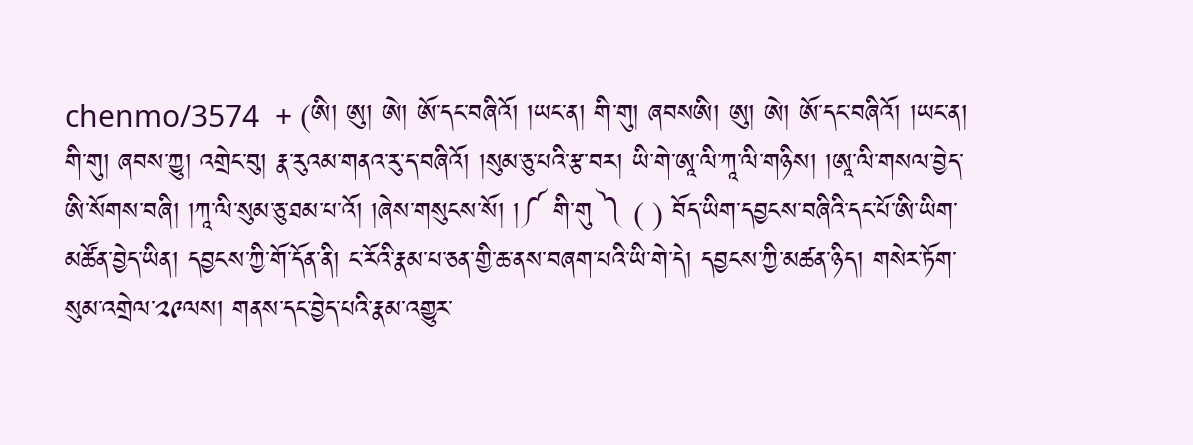chenmo/3574  + (ཨི། ཨུ། ཨེ། ཨོ་དང་བཞིའོ། །ཡང་ན། གི་གུ། ཞབསཨི། ཨུ། ཨེ། ཨོ་དང་བཞིའོ། །ཡང་ན། གི་གུ། ཞབས་ཀྱུ། འགྲེང་བུ། རྣ་རུའམ་གནའ་རུ་ད་བཞིའོ། །སུམ་ཅུ་པའི་རྩ་བར། ཡི་གེ་ཨཱ་ལི་ཀཱ་ལི་གཉིས། །ཨཱ་ལི་གསལ་བྱེད་ཨི་སོགས་བཞི། །ཀཱ་ལི་སུམ་ཅུ་ཐམ་པ་འོ། །ཞེས་གསུངས་སོ། །༼ གི་གུ ༽ ( ) བོད་ཡིག་དབྱངས་བཞིའི་དང་པོ་ཨི་ཡིག་མཚོན་བྱེད་ཡིན། དབྱངས་ཀྱི་གོ་དོན་ནི། ང་རོའི་རྣམ་པ་ཅན་གྱི་ཆ་ནས་བཞག་པའི་ཡི་གེ་དེ། དབྱངས་ཀྱི་མཚན་ཉིད། གསེར་ཏོག་སུམ་འགྲེལ་༢༩ལས། གནས་དང་བྱེད་པའི་རྣམ་འགྱུར་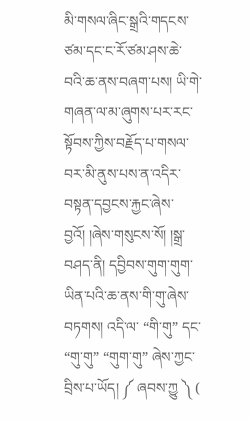མི་གསལ་ཞིང་སྒྲའི་གདངས་ཙམ་དང་ང་རོ་ཙམ་ཤས་ཆེ་བའི་ཆ་ནས་བཞག་པས། ཡི་གེ་གཞན་ལ་མ་ཞུགས་པར་རང་སྟོབས་ཀྱིས་བརྗོད་པ་གསལ་བར་མི་ནུས་པས་ན་འདིར་བསྟན་དབྱངས་རྐྱང་ཞེས་བྱའོ། །ཞེས་གསུངས་སོ། །སྒྲ་བཤད་ནི། དབྱིབས་གུག་གུག་ཡིན་པའི་ཆ་ནས་གི་གུ་ཞེས་བཏགས། འདི་ལ་ “གི་གུ” དང་ “གུ་གུ” “གུག་གུ” ཞེས་ཀྱང་བྲིས་པ་ཡོད། ༼ ཞབས་ཀྱུ ༽ (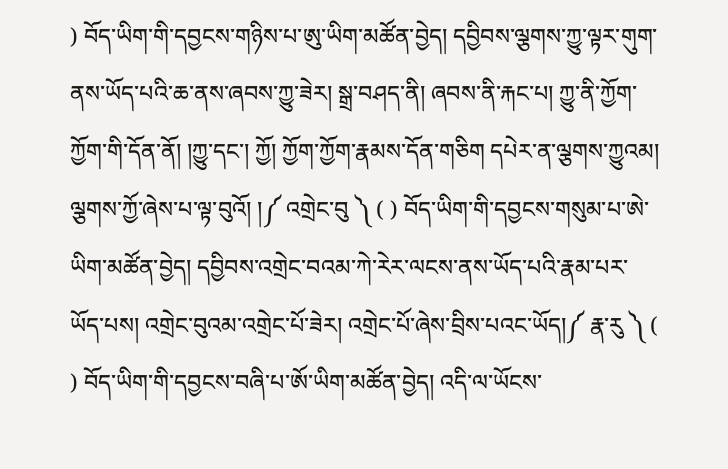) བོད་ཡིག་གི་དབྱངས་གཉིས་པ་ཨུ་ཡིག་མཚོན་བྱེད། དབྱིབས་ལྕགས་ཀྱུ་ལྟར་གུག་ནས་ཡོད་པའི་ཆ་ནས་ཞབས་ཀྱུ་ཟེར། སྒྲ་བཤད་ནི། ཞབས་ནི་རྐང་པ། ཀྱུ་ནི་ཀྱོག་ཀྱོག་གི་དོན་ནོ། །ཀྱུ་དང་། ཀྱོ། ཀྱོག་ཀྱོག་རྣམས་དོན་གཅིག དཔེར་ན་ལྕགས་ཀྱུའམ། ལྕགས་ཀྱོ་ཞེས་པ་ལྟ་བུའོ། །༼ འགྲེང་བུ ༽ ( ) བོད་ཡིག་གི་དབྱངས་གསུམ་པ་ཨེ་ཡིག་མཚོན་བྱེད། དབྱིབས་འགྲེང་བའམ་ཀེ་རེར་ལངས་ནས་ཡོད་པའི་རྣམ་པར་ཡོད་པས། འགྲེང་བུའམ་འགྲེང་པོ་ཟེར། འགྲེང་པོ་ཞེས་བྲིས་པའང་ཡོད།༼ རྣ་རུ ༽ ( ) བོད་ཡིག་གི་དབྱངས་བཞི་པ་ཨོ་ཡིག་མཚོན་བྱེད། འདི་ལ་ཡོངས་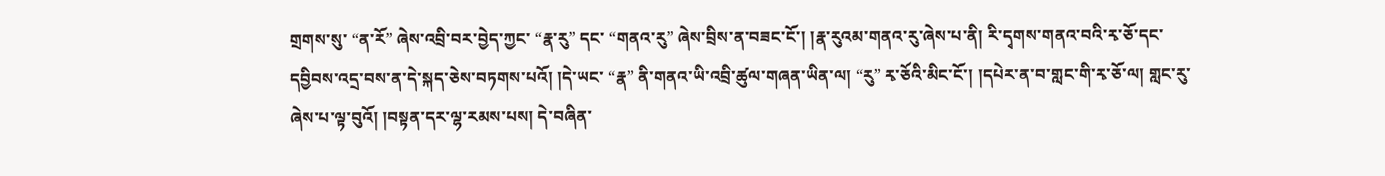གྲགས་སུ་ “ན་རོ” ཞེས་འབྲི་བར་བྱེད་ཀྱང་ “རྣ་རུ” དང་ “གནའ་རུ” ཞེས་བྲིས་ན་བཟང་ངོ་། །རྣ་རུའམ་གནའ་རུ་ཞེས་པ་ནི། རི་དྭགས་གནའ་བའི་རྭ་ཅོ་དང་དབྱིབས་འདྲ་བས་ན་དེ་སྐད་ཅེས་བཏགས་པའོ། །དེ་ཡང་ “རྣ” ནི་གནའ་ཡི་འབྲི་ཚུལ་གཞན་ཡིན་ལ། “རུ” རྭ་ཅོའི་མིང་ངོ་། །དཔེར་ན་བ་གླང་གི་རྭ་ཅོ་ལ། གླང་རུ་ཞེས་པ་ལྟ་བུའོ། །བསྟན་དར་ལྷ་རམས་པས། དེ་བཞིན་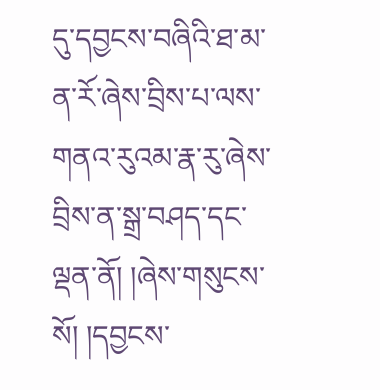དུ་དབྱངས་བཞིའི་ཐ་མ་ན་རོ་ཞེས་བྲིས་པ་ལས་གནའ་རུའམ་རྣ་རུ་ཞེས་བྲིས་ན་སྒྲ་བཤད་དང་ལྡན་ནོ། །ཞེས་གསུངས་སོ། །དབྱངས་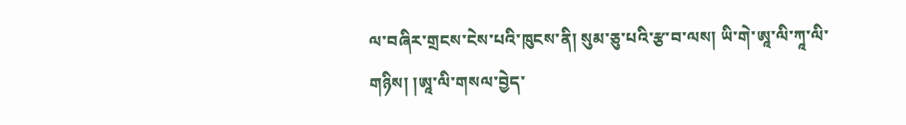ལ་བཞིར་གྲངས་ངེས་པའི་ཁུངས་ནི། སུམ་ཅུ་པའི་རྩ་བ་ལས། ཡི་གེ་ཨཱ་ལི་ཀཱ་ལི་གཉིས། །ཨཱ་ལི་གསལ་བྱེད་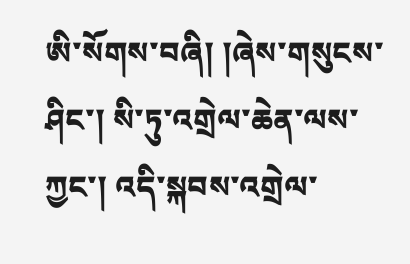ཨི་སོགས་བཞི། །ཞེས་གསུངས་ཤིང་། སི་ཏུ་འགྲེལ་ཆེན་ལས་ཀྱང་། འདི་སྐབས་འགྲེལ་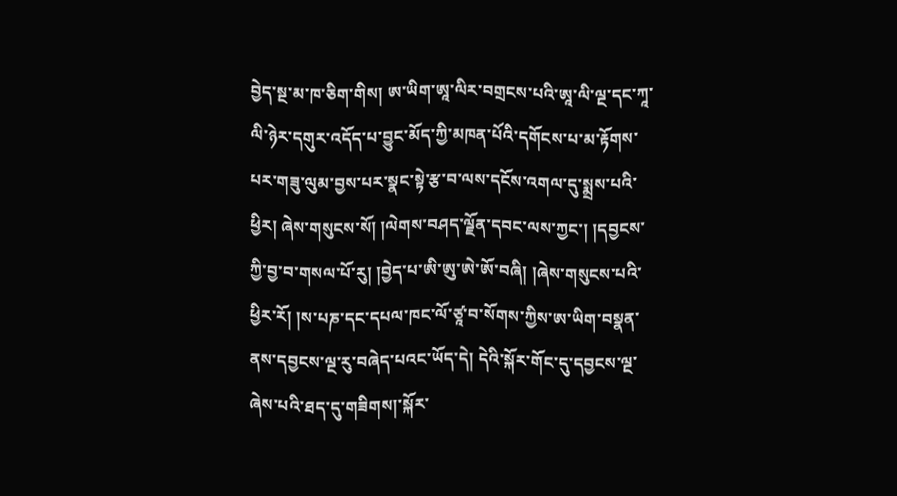བྱེད་སྔ་མ་ཁ་ཅིག་གིས། ཨ་ཡིག་ཨཱ་ལིར་བགྲངས་པའི་ཨཱ་ལི་ལྔ་དང་ཀཱ་ལི་ཉེར་དགུར་འདོད་པ་བྱུང་མོད་ཀྱི་མཁན་པོའི་དགོངས་པ་མ་རྟོགས་པར་གཟུ་ལུམ་བྱས་པར་སྣང་སྟེ་རྩ་བ་ལས་དངོས་འགལ་དུ་སྨྲས་པའི་ཕྱིར། ཞེས་གསུངས་སོ། །ལེགས་བཤད་ལྗོན་དབང་ལས་ཀྱང་། །དབྱངས་ཀྱི་བྱ་བ་གསལ་པོ་རུ། །བྱེད་པ་ཨི་ཨུ་ཨེ་ཨོ་བཞི། །ཞེས་གསུངས་པའི་ཕྱིར་རོ། །ས་པཎ་དང་དཔལ་ཁང་ལོ་ཙཱ་བ་སོགས་ཀྱིས་ཨ་ཡིག་བསྣན་ནས་དབྱངས་ལྔ་རུ་བཞེད་པའང་ཡོད་དེ། དེའི་སྐོར་གོང་དུ་དབྱངས་ལྔ་ཞེས་པའི་ཐད་དུ་གཟིགས།་སྐོར་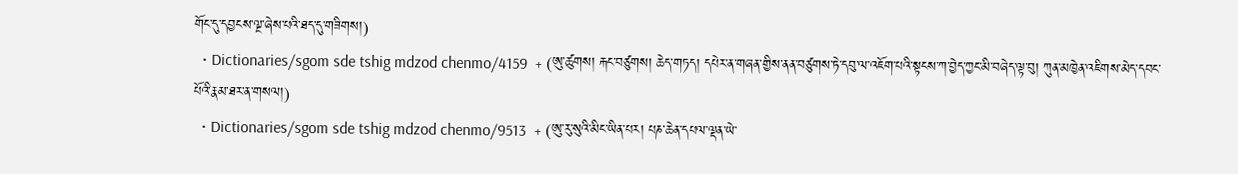གོང་དུ་དབྱངས་ལྔ་ཞེས་པའི་ཐད་དུ་གཟིགས།)
  • Dictionaries/sgom sde tshig mdzod chenmo/4159  + (ཨུ་ཚུགས། རྐང་བཙུགས། ཆེད་གཏད། དཔེར་ན་གཞན་གྱིས་ནན་བཙུགས་ཏེ་དབུ་ལ་འཇོག་པའི་སྟངས་ཀ་བྱེད་ཀྱང་མི་བཞེད་ལྟ་བུ། ཀུན་མཁྱེན་འཇིགས་མེད་དབང་པོའི་རྣམ་ཐར་ན་གསལ།)
  • Dictionaries/sgom sde tshig mdzod chenmo/9513  + (ཨུ་རུ་སུའི་མིང་ཡིན་པར། པཎ་ཆེན་དཔལ་ལྡན་ཡེ་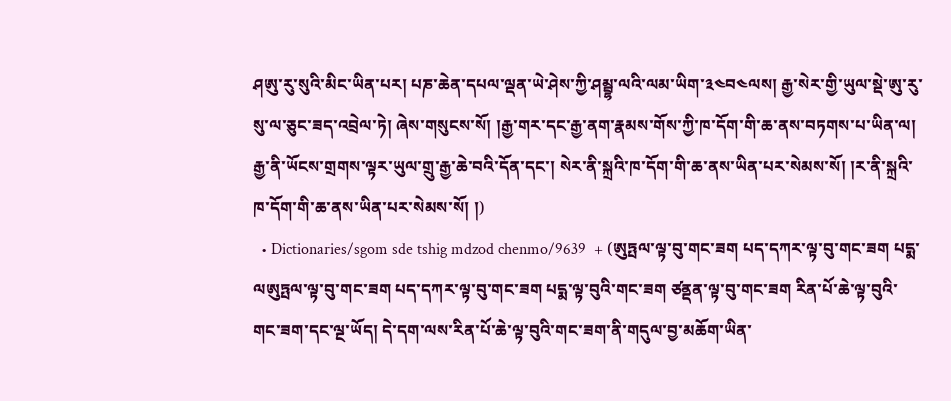ཤཨུ་རུ་སུའི་མིང་ཡིན་པར། པཎ་ཆེན་དཔལ་ལྡན་ཡེ་ཤེས་ཀྱི་ཤམྦྷ་ལའི་ལམ་ཡིག་༣༤བ༤ལས། རྒྱ་སེར་གྱི་ཡུལ་སྡེ་ཨུ་རུ་སུ་ལ་ཅུང་ཟད་འབྲེལ་ཏེ། ཞེས་གསུངས་སོ། །རྒྱ་གར་དང་རྒྱ་ནག་རྣམས་གོས་ཀྱི་ཁ་དོག་གི་ཆ་ནས་བཏགས་པ་ཡིན་ལ། རྒྱ་ནི་ཡོངས་གྲགས་ལྟར་ཡུལ་གྲུ་རྒྱ་ཆེ་བའི་དོན་དང་། སེར་ནི་སྐྲའི་ཁ་དོག་གི་ཆ་ནས་ཡིན་པར་སེམས་སོ། །ར་ནི་སྐྲའི་ཁ་དོག་གི་ཆ་ནས་ཡིན་པར་སེམས་སོ། །)
  • Dictionaries/sgom sde tshig mdzod chenmo/9639  + (ཨུཏྤལ་ལྟ་བུ་གང་ཟག པད་དཀར་ལྟ་བུ་གང་ཟག པདྨ་ལཨུཏྤལ་ལྟ་བུ་གང་ཟག པད་དཀར་ལྟ་བུ་གང་ཟག པདྨ་ལྟ་བུའི་གང་ཟག ཙནྡན་ལྟ་བུ་གང་ཟག རིན་པོ་ཆེ་ལྟ་བུའི་གང་ཟག་དང་ལྔ་ཡོད། དེ་དག་ལས་རིན་པོ་ཆེ་ལྟ་བུའི་གང་ཟག་ནི་གདུལ་བྱ་མཆོག་ཡིན་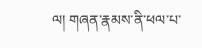ལ། གཞན་རྣམས་ནི་ཕལ་པ་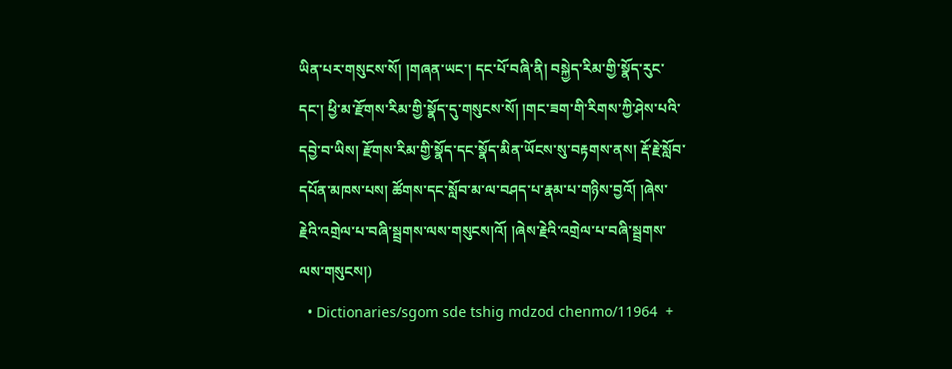ཡིན་པར་གསུངས་སོ། །གཞན་ཡང་། དང་པོ་བཞི་ནི། བསྐྱེད་རིམ་གྱི་སྣོད་རུང་དང་། ཕྱི་མ་རྫོགས་རིམ་གྱི་སྣོད་དུ་གསུངས་སོ། །གང་ཟག་གི་རིགས་ཀྱི་ཤེས་པའི་དབྱེ་བ་ཡིས། རྫོགས་རིམ་གྱི་སྣོད་དང་སྣོད་མིན་ཡོངས་སུ་བརྟགས་ནས། རྡོ་རྗེ་སློབ་དཔོན་མཁས་པས། ཚོགས་དང་སློབ་མ་ལ་བཤད་པ་རྣམ་པ་གཉིས་བྱའོ། །ཞེས་རྗེའི་འགྲེལ་པ་བཞི་སྦྲགས་ལས་གསུངས།འོ། །ཞེས་རྗེའི་འགྲེལ་པ་བཞི་སྦྲགས་ལས་གསུངས།)
  • Dictionaries/sgom sde tshig mdzod chenmo/11964  +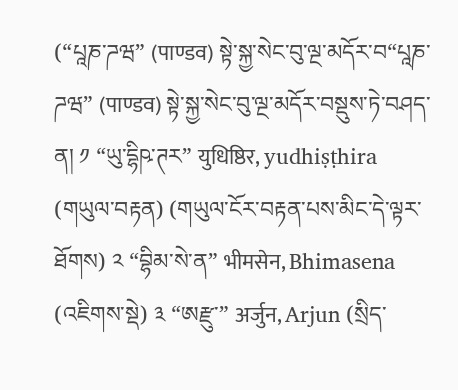(“པཱཎ་ཌཝ” (पाण्डव) སྟེ་སྐྱ་སེང་བུ་ལྔ་མདོར་བ“པཱཎ་ཌཝ” (पाण्डव) སྟེ་སྐྱ་སེང་བུ་ལྔ་མདོར་བསྡུས་ཏེ་བཤད་ན། ༡ “ཡུ་དྷིཥ་ཊར” युधिष्ठिर, yudhiṣṭhira (གཡུལ་བརྟན) (གཡུལ་ངོར་བརྟན་པས་མིང་དེ་ལྟར་ཐོགས) ༢ “བྷིམ་སེ་ན” भीमसेन, Bhimasena (འཇིགས་སྡེ) ༣ “ཨརྫུ་” अर्जुन, Arjun (སྲིད་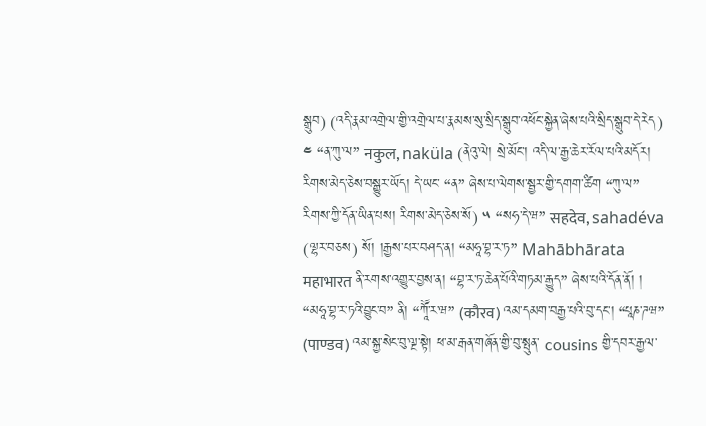སྒྲུབ) (འདི་རྣམ་འགྲེལ་གྱི་འགྲེལ་པ་རྣམས་སུ་སྲིད་སྒྲུབ་འཕོང་སྐྱེན་ཞེས་པའི་སྲིད་སྒྲུབ་དེ་རེད) ༤ “ན་ཀུ་ལ” नकुल, naküla (ནེའུ་ལེ། སྲེ་མོང་། འདི་ལ་རྒྱ་ཆེར་རོལ་པའི་མདོར། རིགས་མེད་ཅེས་བསྒྱུར་ཡོད། དེ་ཡང་ “ན” ཞེས་པ་ལེགས་སྦྱར་གྱི་དགག་ཚིག “ཀུ་ལ” རིགས་ཀྱི་དོན་ཡིན་པས། རིགས་མེད་ཅེས་སོ) ༥ “སཧ་དེ་ཝ” सहदेव, sahadéva (ལྷར་བཅས) སོ། །རྒྱས་པར་བཤད་ན། “མཧཱ་བྷ་ར་ཏ” Mahābhārata महाभारत ནི་རགས་འགྱུར་བྱས་ན། “བྷ་ར་ཏ་ཆེན་པོའི་གཏམ་རྒྱུད” ཞེས་པའི་དོན་ནོ། ། “མཧཱ་བྷ་ར་ཏའི་བྱུང་བ” ནི། “ཀཱཽ་ར་ཝ” (कौरव) འམ་དམག་བརྒྱ་པའི་བུ་དང་། “པཱཎ་ཌཝ” (पाण्डव) འམ་སྐྱ་སེང་བུ་ལྔ་སྟེ། ཕ་མ་རྒན་གཞོན་གྱི་བུ་སྤུན་ cousins གྱི་དབར་རྒྱལ་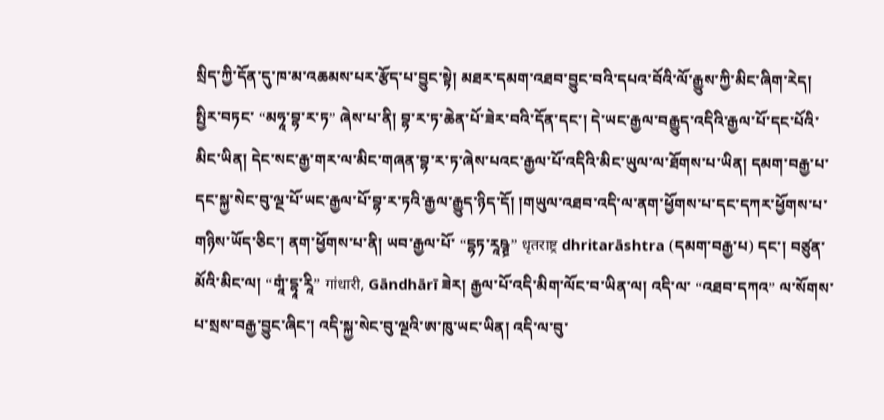སྲིད་ཀྱི་དོན་དུ་ཁ་མ་འཆམས་པར་རྩོད་པ་བྱུང་སྟེ། མཐར་དམག་འཐབ་བྱུང་བའི་དཔའ་བོའི་ལོ་རྒྱུས་ཀྱི་མིང་ཞིག་རེད། སྤྱིར་བཏང་ “མཧཱ་བྷ་ར་ཏ” ཞེས་པ་ནི། བྷ་ར་ཏ་ཆེན་པོ་ཟེར་བའི་དོན་དང་། དེ་ཡང་རྒྱལ་བརྒྱུད་འདིའི་རྒྱལ་པོ་དང་པོའི་མིང་ཡིན། དེང་སང་རྒྱ་གར་ལ་མིང་གཞན་བྷ་ར་ཏ་ཞེས་པའང་རྒྱལ་པོ་འདིའི་མིང་ཡུལ་ལ་ཐོགས་པ་ཡིན། དམག་བརྒྱ་པ་དང་སྐྱ་སེང་བུ་ལྔ་པོ་ཡང་རྒྱལ་པོ་བྷ་ར་ཏའི་རྒྱལ་རྒྱུད་ཉིད་དོ། །གཡུལ་འཐབ་འདི་ལ་ནག་ཕྱོགས་པ་དང་དཀར་ཕྱོགས་པ་གཉིས་ཡོད་ཅིང་། ནག་ཕྱོགས་པ་ནི། ཡབ་རྒྱལ་པོ་ “དྷཏ་རཱཥྚྲ” धृतराष्ट्र dhritarāshtra (དམག་བརྒྱ་པ) དང་། བཙུན་མོའི་མིང་ལ། “གཱཾ་དྷཱ་རཱི” गांधारी, Gāndhārī ཟེར། རྒྱལ་པོ་འདི་མིག་ལོང་བ་ཡིན་ལ། འདི་ལ་ “འཐབ་དཀའ” ལ་སོགས་པ་སྲས་བརྒྱ་བྱུང་ཞིང་། འདི་སྐྱ་སེང་བུ་ལྔའི་ཨ་ཁུ་ཡང་ཡིན། འདི་ལ་བུ་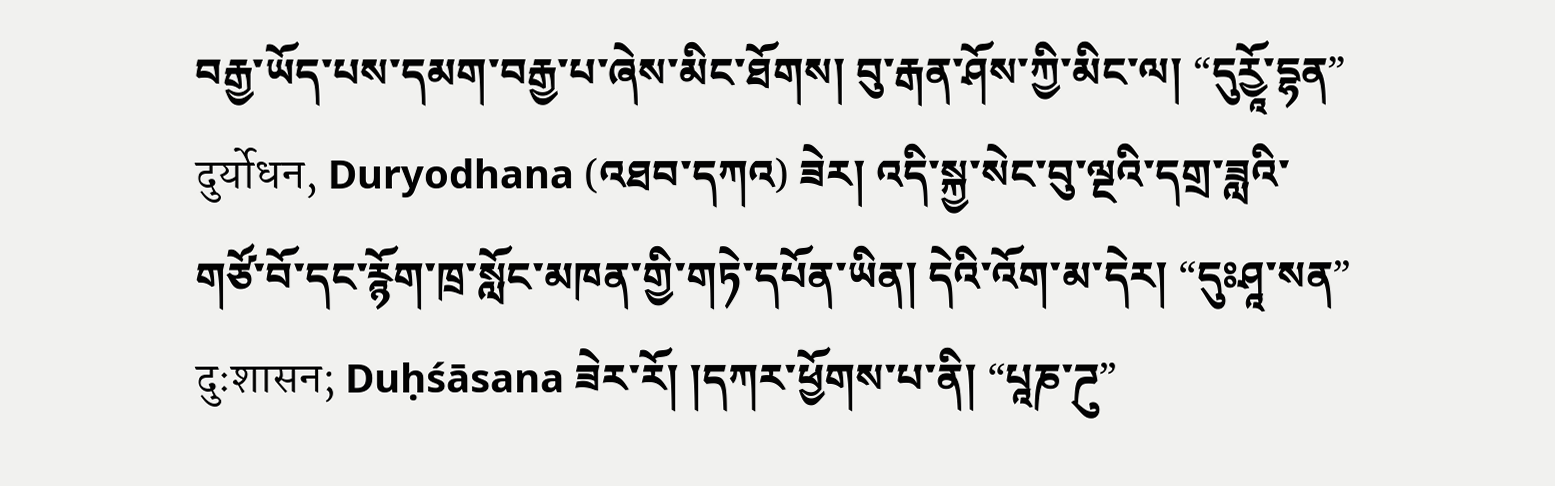བརྒྱ་ཡོད་པས་དམག་བརྒྱ་པ་ཞེས་མིང་ཐོགས། བུ་རྒན་ཤོས་ཀྱི་མིང་ལ། “དུརྱཱོ་དྷན” दुर्योधन, Duryodhana (འཐབ་དཀའ) ཟེར། འདི་སྐྱ་སེང་བུ་ལྔའི་དགྲ་ཟླའི་གཙོ་བོ་དང་རྙོག་ཁྲ་སློང་མཁན་གྱི་གཏེ་དཔོན་ཡིན། དེའི་འོག་མ་དེར། “དུཿཤཱ་སན” दुःशासन; Duḥśāsana ཟེར་རོ། །དཀར་ཕྱོགས་པ་ནི། “པཱཎ་ཌུ”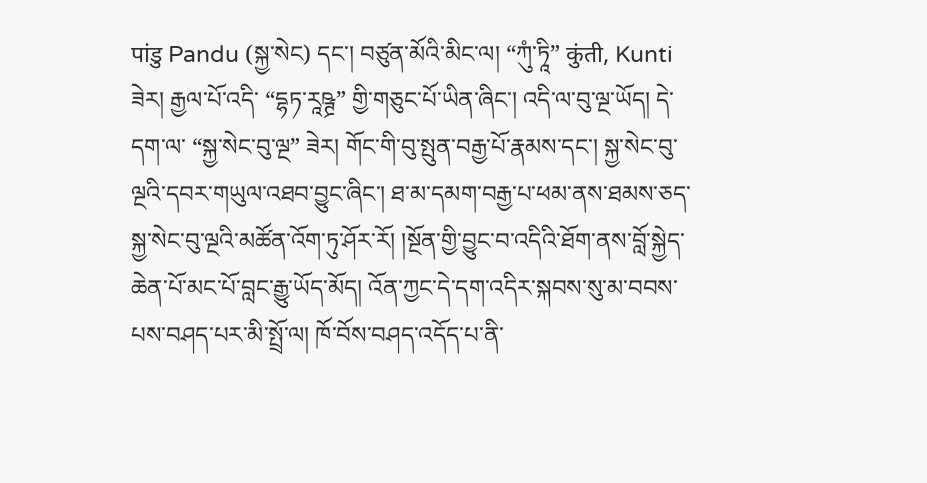पांडु Pandu (སྐྱ་སེང) དང་། བཙུན་མོའི་མིང་ལ། “ཀུཾ་ཏཱི” कुंती, Kunti ཟེར། རྒྱལ་པོ་འདི་ “དྷཏ་རཱཥྚྲ” གྱི་གཅུང་པོ་ཡིན་ཞིང་། འདི་ལ་བུ་ལྔ་ཡོད། དེ་དག་ལ་ “སྐྱ་སེང་བུ་ལྔ” ཟེར། གོང་གི་བུ་སྤུན་བརྒྱ་པོ་རྣམས་དང་། སྐྱ་སེང་བུ་ལྔའི་དབར་གཡུལ་འཐབ་བྱུང་ཞིང་། ཐ་མ་དམག་བརྒྱ་པ་ཕམ་ནས་ཐམས་ཅད་སྐྱ་སེང་བུ་ལྔའི་མཚོན་འོག་ཏུ་ཤོར་རོ། །སྔོན་གྱི་བྱུང་བ་འདིའི་ཐོག་ནས་བློ་སྐྱེད་ཆེན་པོ་མང་པོ་བླང་རྒྱུ་ཡོད་མོད། འོན་ཀྱང་དེ་དག་འདིར་སྐབས་སུ་མ་བབས་པས་བཤད་པར་མི་སྤྲོ་ལ། ཁོ་བོས་བཤད་འདོད་པ་ནི་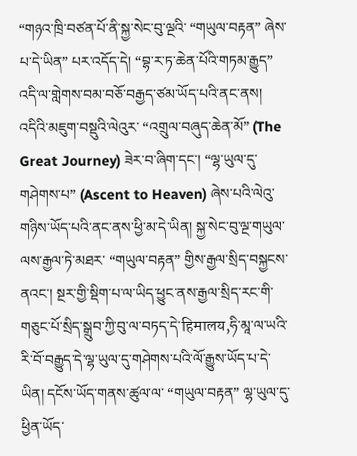“གཉའ་ཁྲི་བཙན་པོ་ནི་སྐྱ་སེང་བུ་ལྔའི་ “གཡུལ་བརྟན” ཞེས་པ་དེ་ཡིན” པར་འདོད་དེ། “བྷ་ར་ཏ་ཆེན་པོའི་གཏམ་རྒྱུད” འདི་ལ་གླེགས་བམ་བཅོ་བརྒྱད་ཙམ་ཡོད་པའི་ནང་ནས། འདིའི་མཇུག་བསྡུའི་ལེའུར་ “འགྲུལ་བཞུད་ཆེན་མོ” (The Great Journey) ཟེར་བ་ཞིག་དང་། “ལྷ་ཡུལ་དུ་གཤེགས་པ” (Ascent to Heaven) ཞེས་པའི་ལེའུ་གཉིས་ཡོད་པའི་ནང་ནས་ཕྱི་མ་དེ་ཡིན། སྐྱ་སེང་བུ་ལྔ་གཡུལ་ལས་རྒྱལ་ཏེ་མཐར་ “གཡུལ་བརྟན” གྱིས་རྒྱལ་སྲིད་བསྐྱངས་ནའང་། སྔར་གྱི་སྡིག་པ་ལ་ཡིད་ཕྱུང་ནས་རྒྱལ་སྲིད་རང་གི་གཅུང་པོ་སྲིད་སྒྲུབ་ཀྱི་བུ་ལ་བཏད་དེ་हिमालय,ཧི་མཱ་ལ་ཡའི་རི་བོ་བརྒྱུད་དེ་ལྷ་ཡུལ་དུ་གཤེགས་པའི་ལོ་རྒྱུས་ཡོད་པ་དེ་ཡིན། དངོས་ཡོད་གནས་ཚུལ་ལ་ “གཡུལ་བརྟན” ལྷ་ཡུལ་དུ་ཕྱིན་ཡོད་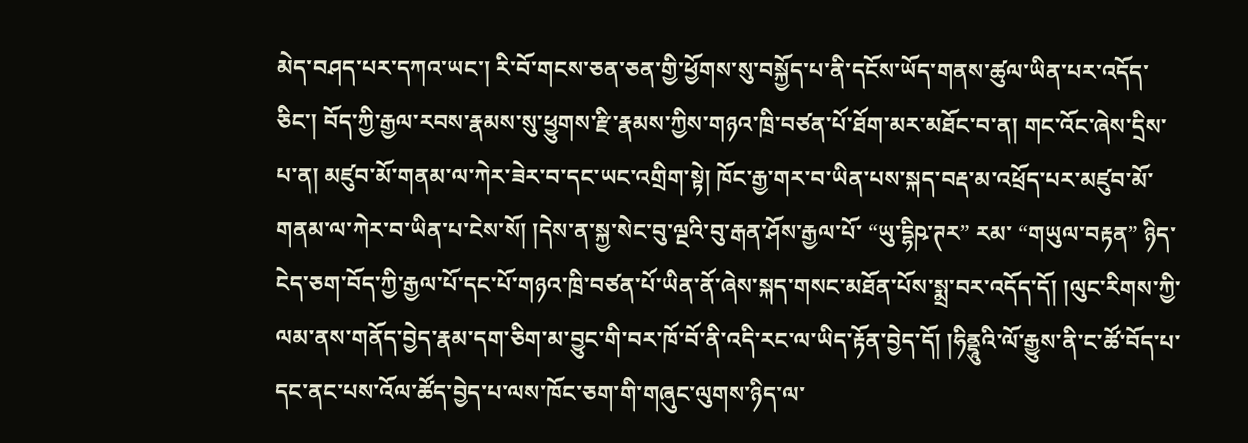མེད་བཤད་པར་དཀའ་ཡང་། རི་བོ་གངས་ཅན་ཅན་གྱི་ཕྱོགས་སུ་བསྐྱོད་པ་ནི་དངོས་ཡོད་གནས་ཚུལ་ཡིན་པར་འདོད་ཅིང་། བོད་ཀྱི་རྒྱལ་རབས་རྣམས་སུ་ཕྱུགས་རྫི་རྣམས་ཀྱིས་གཉའ་ཁྲི་བཙན་པོ་ཐོག་མར་མཐོང་བ་ན། གང་འོང་ཞེས་དྲིས་པ་ན། མཛུབ་མོ་གནམ་ལ་ཀེར་ཟེར་བ་དང་ཡང་འགྲིག་སྟེ། ཁོང་རྒྱ་གར་བ་ཡིན་པས་སྐད་བརྡ་མ་འཕྲོད་པར་མཛུབ་མོ་གནམ་ལ་ཀེར་བ་ཡིན་པ་ངེས་སོ། །དེས་ན་སྐྱ་སེང་བུ་ལྔའི་བུ་རྒན་ཤོས་རྒྱལ་པོ་ “ཡུ་དྷིཥ་ཊར” རམ་ “གཡུལ་བརྟན” ཉིད་ངེད་ཅག་བོད་ཀྱི་རྒྱལ་པོ་དང་པོ་གཉའ་ཁྲི་བཙན་པོ་ཡིན་ནོ་ཞེས་སྐད་གསང་མཐོན་པོས་སྨྲ་བར་འདོད་དོ། །ལུང་རིགས་ཀྱི་ལམ་ནས་གནོད་བྱེད་རྣམ་དག་ཅིག་མ་བྱུང་གི་བར་ཁོ་བོ་ནི་འདི་རང་ལ་ཡིད་རྟོན་བྱེད་དོ། །ཧིནྡཱུའི་ལོ་རྒྱུས་ནི་ང་ཚོ་བོད་པ་དང་ནང་པས་འོལ་ཚོད་བྱེད་པ་ལས་ཁོང་ཅག་གི་གཞུང་ལུགས་ཉིད་ལ་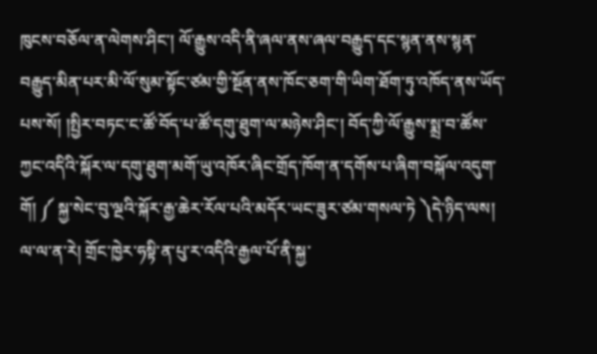ཁུངས་བཅོལ་ན་ལེགས་ཤིང་། ལོ་རྒྱུས་འདི་ནི་ཞལ་ནས་ཞལ་བརྒྱུད་དང་སྙན་ནས་སྙན་བརྒྱུད་མིན་པར་མི་ལོ་སུམ་སྟོང་ཙམ་གྱི་སྔོན་ནས་ཁོང་ཅག་གི་ཡིག་ཐོག་ཏུ་འཁོད་ནས་ཡོད་པས་སོ། །སྤྱིར་བཏང་ང་ཚོ་བོད་པ་ཚོ་དགུ་ཐུག་ལ་མཉེས་ཤིང་། བོད་ཀྱི་ལོ་རྒྱུས་སྨྲ་བ་ཚོས་ཀྱང་འདིའི་སྐོར་ལ་དགུ་ཐུག་མགོ་ཡུ་འཁོར་ཞིང་གྲོད་ཁོག་ན་དགོས་པ་ཞིག་བསྐོལ་འདུག་གོ། ༼ སྐྱ་སེང་བུ་ལྔའི་སྐོར་རྒྱ་ཆེར་རོལ་པའི་མདོར་ཡང་ཟུར་ཙམ་གསལ་ཏེ ༽དེ་ཉིད་ལས། ལ་ལ་ན་རེ། གྲོང་ཁྱེར་ཧསྟི་ན་པུ་ར་འདིའི་རྒྱལ་པོ་ནི་སྐྱ་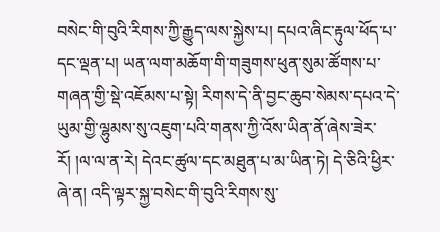བསེང་གི་བུའི་རིགས་ཀྱི་རྒྱུད་ལས་སྐྱེས་པ། དཔའ་ཞིང་རྟུལ་ཕོད་པ་དང་ལྡན་པ། ཡན་ལག་མཆོག་གི་གཟུགས་ཕུན་སུམ་ཚོགས་པ་གཞན་གྱི་སྡེ་འཇོམས་པ་སྟེ། རིགས་དེ་ནི་བྱང་ཆུབ་སེམས་དཔའ་དེ་ཡུམ་གྱི་ལྷུམས་སུ་འཇུག་པའི་གནས་ཀྱི་འོས་ཡིན་ནོ་ཞེས་ཟེར་རོ། །ལ་ལ་ན་རེ། དེའང་ཚུལ་དང་མཐུན་པ་མ་ཡིན་ཏེ། དེ་ཅིའི་ཕྱིར་ཞེ་ན། འདི་ལྟར་སྐྱ་བསེང་གི་བུའི་རིགས་སུ་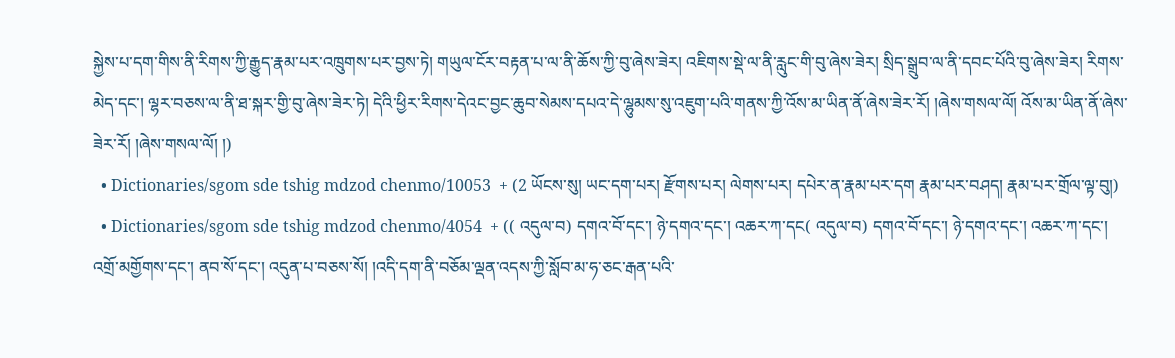སྐྱེས་པ་དག་གིས་ནི་རིགས་ཀྱི་རྒྱུད་རྣམ་པར་འཁྲུགས་པར་བྱས་ཏེ། གཡུལ་ངོར་བརྟན་པ་ལ་ནི་ཆོས་ཀྱི་བུ་ཞེས་ཟེར། འཇིགས་སྡེ་ལ་ནི་རླུང་གི་བུ་ཞེས་ཟེར། སྲིད་སྒྲུབ་ལ་ནི་དབང་པོའི་བུ་ཞེས་ཟེར། རིགས་མེད་དང་། ལྷར་བཅས་ལ་ནི་ཐ་སྐར་གྱི་བུ་ཞེས་ཟེར་ཏེ། དེའི་ཕྱིར་རིགས་དེའང་བྱང་ཆུབ་སེམས་དཔའ་དེ་ལྷུམས་སུ་འཇུག་པའི་གནས་ཀྱི་འོས་མ་ཡིན་ནོ་ཞེས་ཟེར་རོ། །ཞེས་གསལ་ལོ། འོས་མ་ཡིན་ནོ་ཞེས་ཟེར་རོ། །ཞེས་གསལ་ལོ། །)
  • Dictionaries/sgom sde tshig mdzod chenmo/10053  + (2 ཡོངས་སུ། ཡང་དག་པར། རྫོགས་པར། ལེགས་པར། དཔེར་ན་རྣམ་པར་དག རྣམ་པར་བཤད། རྣམ་པར་གྲོལ་ལྟ་བུ།)
  • Dictionaries/sgom sde tshig mdzod chenmo/4054  + (( འདུལ་བ) དགའ་བོ་དང་། ཉེ་དགའ་དང་། འཆར་ཀ་དང( འདུལ་བ) དགའ་བོ་དང་། ཉེ་དགའ་དང་། འཆར་ཀ་དང་། འགྲོ་མགྱོགས་དང་། ནབ་སོ་དང་། འདུན་པ་བཅས་སོ། །འདི་དག་ནི་བཅོམ་ལྡན་འདས་ཀྱི་སློབ་མ་ཧ་ཅང་རྒན་པའི་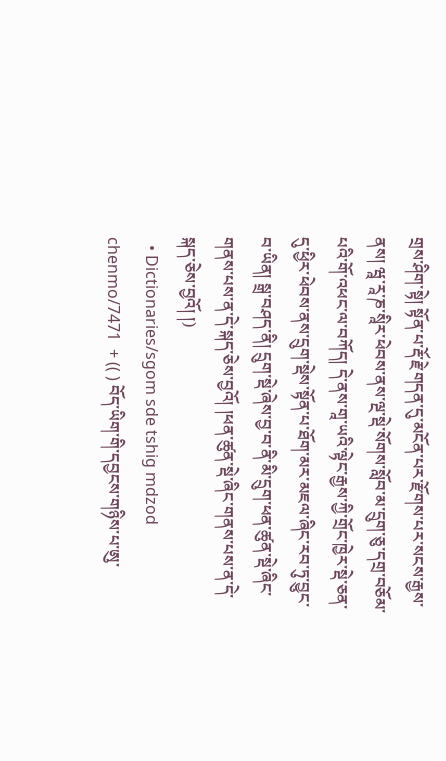གྲས་ཤིག་སྟེ། སྟོན་པ་རྡོ་རྗེ་གདན་དུ་མངོན་པར་རྫོགས་པར་སངས་རྒྱས་ནས། ཝཱ་རཱ་ཎ་སཱིར་ཕེབས་ནས་ལྔ་སྡེ་སོགས་སློབ་མ་དྲུག་ཅུ་དགྲ་བཅོམ་པའི་གོ་འཕང་ལ་བཀོད། དེ་ནས་གཱ་ཡའི་ལྟེང་རྒྱས་ཀྱི་གྲོང་ཁྱེར་སྡེ་ཅན་དུ་ཕྱིར་ཕེབས་ནས་དྲུག་སྡེས་སྟོན་པ་ཐོག་མར་མཇལ་ཞིང་རབ་ཏུ་བྱུང་བ་ཡིན། སྒྲ་བཤད་ནི། དྲུག་སྡེ་ཞེས་བྱ་བ་ནི་མི་དྲུག་ཕན་ཚུན་སྡེ་ཞིང་གནས་པས་ན་དེ་སྐད་ཅེས་བྱའོ། །ཕན་ཚུན་སྡེ་ཞིང་གནས་པས་ན་དེ་སྐད་ཅེས་བྱའོ། །)
  • Dictionaries/sgom sde tshig mdzod chenmo/7471  + (( ) བོད་ཡིག་གི་དབྱངས་གཉིས་པ་ཨུ་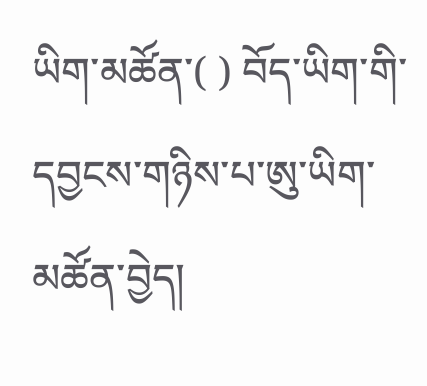ཡིག་མཚོན་( ) བོད་ཡིག་གི་དབྱངས་གཉིས་པ་ཨུ་ཡིག་མཚོན་བྱེད།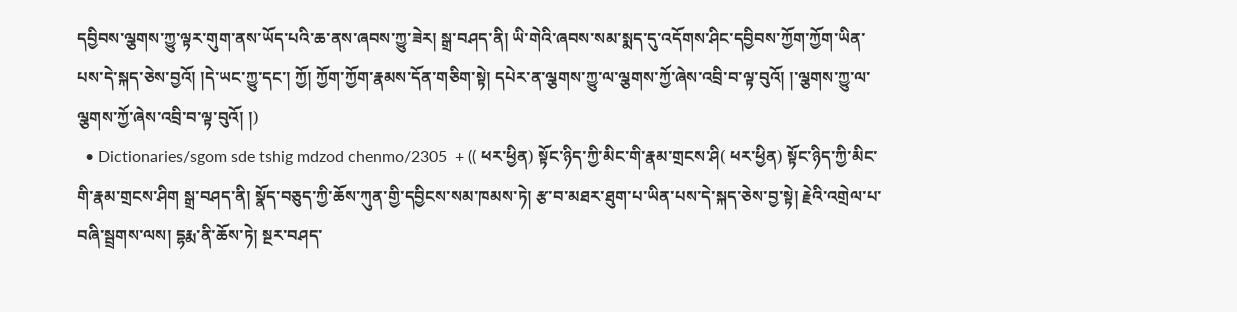དབྱིབས་ལྕགས་ཀྱུ་ལྟར་གུག་ནས་ཡོད་པའི་ཆ་ནས་ཞབས་ཀྱུ་ཟེར། སྒྲ་བཤད་ནི། ཡི་གེའི་ཞབས་སམ་སྨད་དུ་འདོགས་ཤིང་དབྱིབས་ཀྱོག་ཀྱོག་ཡིན་པས་དེ་སྐད་ཅེས་བྱའོ། །དེ་ཡང་ཀྱུ་དང་། ཀྱོ། ཀྱོག་ཀྱོག་རྣམས་དོན་གཅིག་སྟེ། དཔེར་ན་ལྕགས་ཀྱུ་ལ་ལྕགས་ཀྱོ་ཞེས་འབྲི་བ་ལྟ་བུའོ། །་ལྕགས་ཀྱུ་ལ་ལྕགས་ཀྱོ་ཞེས་འབྲི་བ་ལྟ་བུའོ། །)
  • Dictionaries/sgom sde tshig mdzod chenmo/2305  + (( ཕར་ཕྱིན) སྟོང་ཉིད་ཀྱི་མིང་གི་རྣམ་གྲངས་ཤི( ཕར་ཕྱིན) སྟོང་ཉིད་ཀྱི་མིང་གི་རྣམ་གྲངས་ཤིག སྒྲ་བཤད་ནི། སྣོད་བཅུད་ཀྱི་ཆོས་ཀུན་གྱི་དབྱིངས་སམ་ཁམས་ཏེ། རྩ་བ་མཐར་ཐུག་པ་ཡིན་པས་དེ་སྐད་ཅེས་བྱ་སྟེ། རྗེའི་འགྲེལ་པ་བཞི་སྦྲགས་ལས། དྷརྨ་ནི་ཆོས་ཏེ། སྔར་བཤད་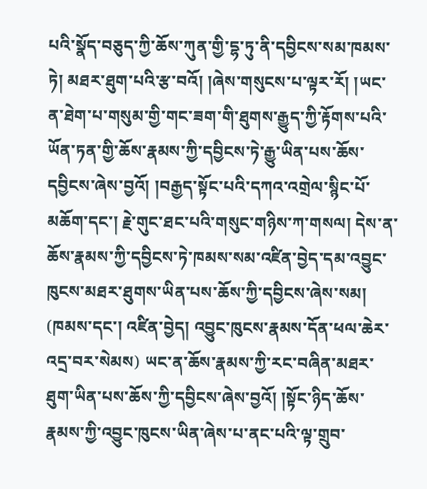པའི་སྣོད་བཅུད་ཀྱི་ཆོས་ཀུན་གྱི་དྷ་ཏུ་ནི་དབྱིངས་སམ་ཁམས་ཏེ། མཐར་ཐུག་པའི་རྩ་བའོ། །ཞེས་གསུངས་པ་ལྟར་རོ། །ཡང་ན་ཐེག་པ་གསུམ་གྱི་གང་ཟག་གི་ཐུགས་རྒྱུད་ཀྱི་རྟོགས་པའི་ཡོན་ཏན་གྱི་ཆོས་རྣམས་ཀྱི་དབྱིངས་ཏེ་རྒྱུ་ཡིན་པས་ཆོས་དབྱིངས་ཞེས་བྱའོ། །བརྒྱད་སྟོང་པའི་དཀའ་འགྲེལ་སྙིང་པོ་མཆོག་དང་། རྗེ་གུང་ཐང་པའི་གསུང་གཉིས་ཀ་གསལ། དེས་ན་ཆོས་རྣམས་ཀྱི་དབྱིངས་ཏེ་ཁམས་སམ་འཛིན་བྱེད་དམ་འབྱུང་ཁུངས་མཐར་ཐུགས་ཡིན་པས་ཆོས་ཀྱི་དབྱིངས་ཞེས་སམ། (ཁམས་དང་། འཛིན་བྱེད། འབྱུང་ཁུངས་རྣམས་དོན་ཕལ་ཆེར་འདྲ་བར་སེམས) ཡང་ན་ཆོས་རྣམས་ཀྱི་རང་བཞིན་མཐར་ཐུག་ཡིན་པས་ཆོས་ཀྱི་དབྱིངས་ཞེས་བྱའོ། །སྟོང་ཉིད་ཆོས་རྣམས་ཀྱི་འབྱུང་ཁུངས་ཡིན་ཞེས་པ་ནང་པའི་ལྟ་གྲུབ་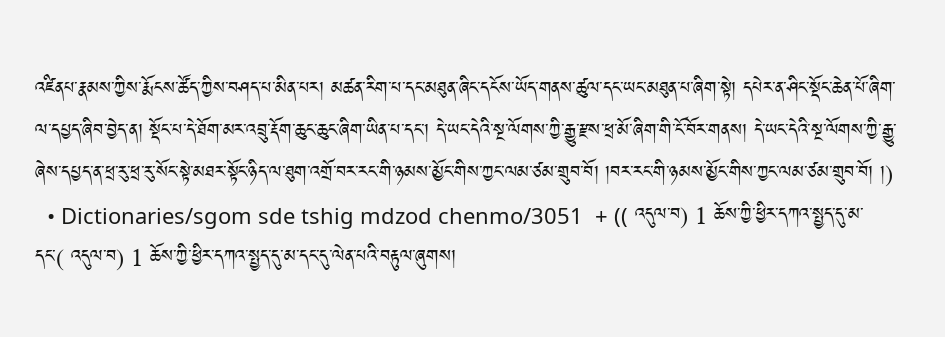འཛིནཔ་རྣམས་ཀྱིས་རྨོངས་ཚོད་ཀྱིས་བཤད་པ་མིན་པར། མཚན་རིག་པ་དང་མཐུན་ཞིང་དངོས་ཡོད་གནས་ཚུལ་དང་ཡང་མཐུན་པ་ཞིག་སྟེ། དཔེར་ན་ཤིང་སྡོང་ཆེན་པོ་ཞིག་ལ་དཔྱད་ཞིབ་བྱེད་ན། སྡོང་པ་དེ་ཐོག་མར་འབྲུ་རྡོག་ཆུང་ཆུང་ཞིག་ཡིན་པ་དང་། དེ་ཡང་དེའི་སྔ་ལོགས་ཀྱི་རྒྱུ་རྫས་ཕྲ་མོ་ཞིག་གི་ངོ་བོར་གནས། དེ་ཡང་དེའི་སྔ་ལོགས་ཀྱི་རྒྱུ་ཞེས་དཔྱད་ན་ཕྲ་རུ་ཕྲ་རུ་སོང་སྟེ་མཐར་སྟོང་ཉིད་ལ་ཐུག་འགྲོ་བར་རང་གི་ཉམས་མྱོང་གིས་ཀྱང་ལམ་ཙམ་གྲུབ་བོ། །བར་རང་གི་ཉམས་མྱོང་གིས་ཀྱང་ལམ་ཙམ་གྲུབ་བོ། །)
  • Dictionaries/sgom sde tshig mdzod chenmo/3051  + (( འདུལ་བ) 1 ཆོས་ཀྱི་ཕྱིར་དཀའ་སྤྱད་དུ་མ་དང་( འདུལ་བ) 1 ཆོས་ཀྱི་ཕྱིར་དཀའ་སྤྱད་དུ་མ་དང་དུ་ལེན་པའི་བརྟུལ་ཞུགས།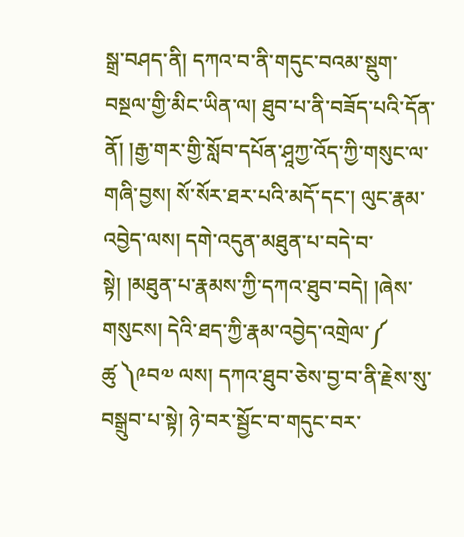སྒྲ་བཤད་ནི། དཀའ་བ་ནི་གདུང་བའམ་སྡུག་བསྔལ་གྱི་མིང་ཡིན་ལ། ཐུབ་པ་ནི་བཟོད་པའི་དོན་ནོ། །རྒྱ་གར་གྱི་སློབ་དཔོན་ཤཱཀྱ་འོད་ཀྱི་གསུང་ལ་གཞི་བྱས། སོ་སོར་ཐར་པའི་མདོ་དང་། ལུང་རྣམ་འབྱེད་ལས། དགེ་འདུན་མཐུན་པ་བདེ་བ་སྟེ། །མཐུན་པ་རྣམས་ཀྱི་དཀའ་ཐུབ་བདེ། །ཞེས་གསུངས། དེའི་ཐད་ཀྱི་རྣམ་འབྱེད་འགྲེལ་༼ ཚུ ༽༩བ༧ ལས། དཀའ་ཐུབ་ཅེས་བྱ་བ་ནི་རྗེས་སུ་བསྒྲུབ་པ་སྟེ། ཉེ་བར་སྦྱོང་བ་གདུང་བར་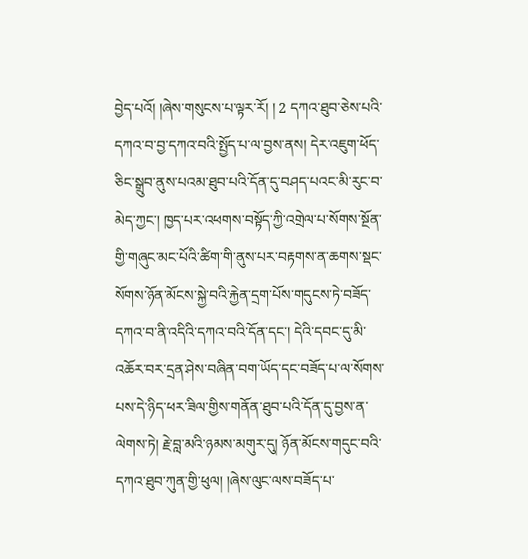བྱེད་པའོ། །ཞེས་གསུངས་པ་ལྟར་རོ། ། 2 དཀའ་ཐུབ་ཅེས་པའི་དཀའ་བ་བྱ་དཀའ་བའི་སྤྱོད་པ་ལ་བྱས་ནས། དེར་འཇུག་ཕོད་ཅིང་སྒྲུབ་ནུས་པའམ་ཐུབ་པའི་དོན་དུ་བཤད་པའང་མི་རུང་བ་མེད་ཀྱང་། ཁྱད་པར་འཕགས་བསྟོད་ཀྱི་འགྲེལ་པ་སོགས་སྔོན་གྱི་གཞུང་མང་པོའི་ཚིག་གི་ནུས་པར་བརྟགས་ན་ཆགས་སྡང་སོགས་ཉོན་མོངས་སྐྱེ་བའི་རྐྱེན་དྲག་པོས་གདུངས་ཏེ་བཟོད་དཀའ་བ་ནི་འདིའི་དཀའ་བའི་དོན་དང་། དེའི་དབང་དུ་མི་འཆོར་བར་དྲན་ཤེས་བཞིན་བག་ཡོད་དང་བཟོད་པ་ལ་སོགས་པས་དེ་ཉིད་ཕར་ཟིལ་གྱིས་གནོན་ཐུབ་པའི་དོན་དུ་བྱས་ན་ལེགས་ཏེ། རྗེ་བླ་མའི་ཉམས་མགུར་དུ། ཉོན་མོངས་གདུང་བའི་དཀའ་ཐུབ་ཀུན་གྱི་ཕུལ། །ཞེས་ལུང་ལས་བཟོད་པ་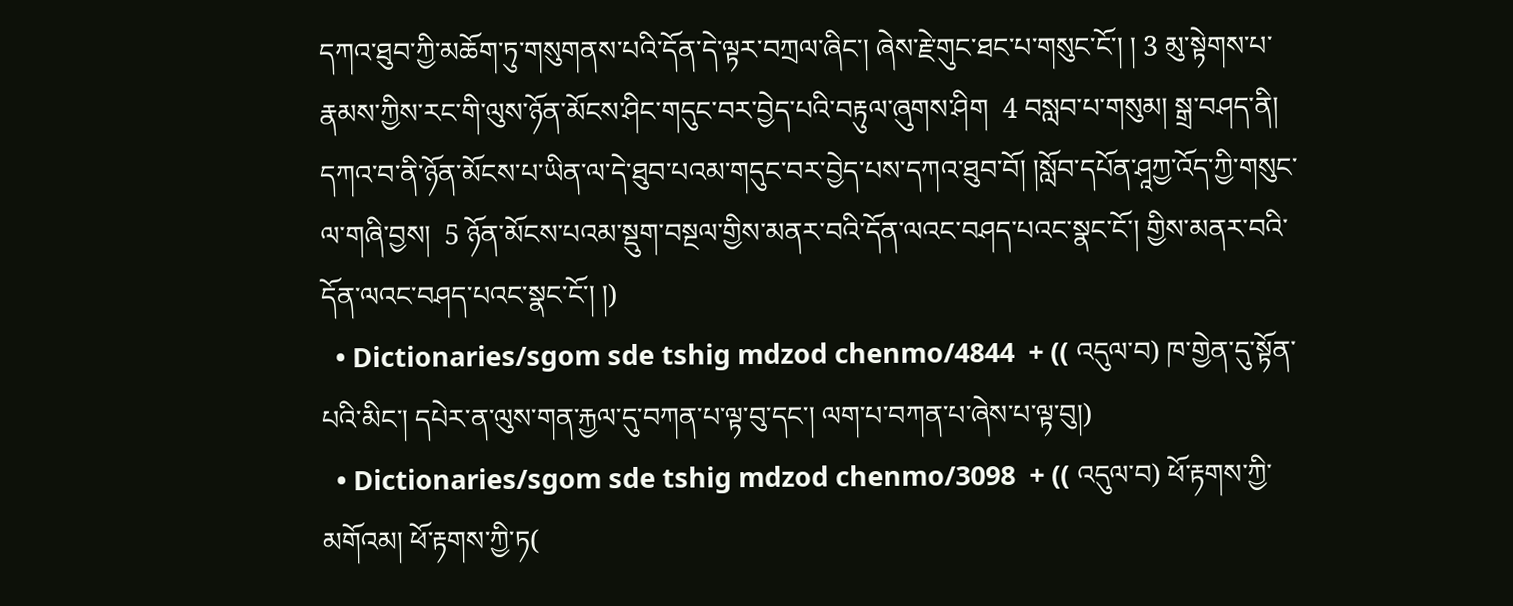དཀའ་ཐུབ་ཀྱི་མཆོག་ཏུ་གསུགནས་པའི་དོན་དེ་ལྟར་བཀྲལ་ཞིང་། ཞེས་རྗེ་གུང་ཐང་པ་གསུང་ངོ་། ། 3 མུ་སྟེགས་པ་རྣམས་ཀྱིས་རང་གི་ལུས་ཉོན་མོངས་ཤིང་གདུང་བར་བྱེད་པའི་བརྟུལ་ཞུགས་ཤིག  4 བསླབ་པ་གསུམ། སྒྲ་བཤད་ནི། དཀའ་བ་ནི་ཉོན་མོངས་པ་ཡིན་ལ་དེ་ཐུབ་པའམ་གདུང་བར་བྱེད་པས་དཀའ་ཐུབ་བོ། །སློབ་དཔོན་ཤཱཀྱ་འོད་ཀྱི་གསུང་ལ་གཞི་བྱས།  5 ཉོན་མོངས་པའམ་སྡུག་བསྔལ་གྱིས་མནར་བའི་དོན་ལའང་བཤད་པའང་སྣང་ངོ་། གྱིས་མནར་བའི་དོན་ལའང་བཤད་པའང་སྣང་ངོ་། །)
  • Dictionaries/sgom sde tshig mdzod chenmo/4844  + (( འདུལ་བ) ཁ་གྱེན་དུ་སྟོན་པའི་མིང་། དཔེར་ན་ལུས་གན་རྐྱལ་དུ་བཀན་པ་ལྟ་བུ་དང་། ལག་པ་བཀན་པ་ཞེས་པ་ལྟ་བུ།)
  • Dictionaries/sgom sde tshig mdzod chenmo/3098  + (( འདུལ་བ) ཕོ་རྟགས་ཀྱི་མགོའམ། ཕོ་རྟགས་ཀྱི་ཏ(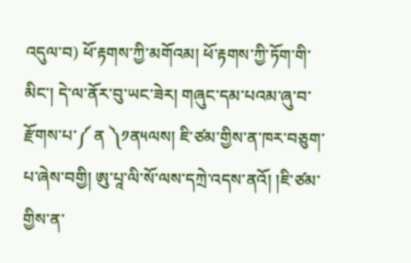འདུལ་བ) ཕོ་རྟགས་ཀྱི་མགོའམ། ཕོ་རྟགས་ཀྱི་ཏོག་གི་མིང་། དེ་ལ་ནོར་བུ་ཡང་ཟེར། གཞུང་དམ་པའམ་ཞུ་བ་རྫོགས་པ་༼ ན ༽༡ན༥ལས། ཇི་ཙམ་གྱིས་ན་ཁར་བཅུག་པ་ཞེས་བགྱི། ཨུ་པཱ་ལི་སོ་ལས་དཀྲེ་འདས་ནའོ། །ཇི་ཙམ་གྱིས་ན་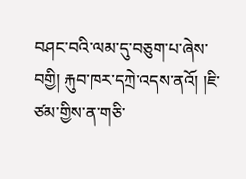བཤང་བའི་ལམ་དུ་བཅུག་པ་ཞེས་བགྱི། རྐུབ་ཁར་དཀྲེ་འདས་ནའོ། །ཇི་ཙམ་གྱིས་ན་གཅི་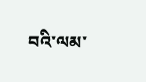བའི་ལམ་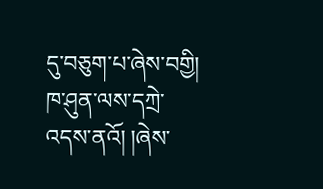དུ་བཅུག་པ་ཞེས་བགྱི། ཁ་ཤུན་ལས་དཀྲེ་འདས་ནའོ། །ཞེས་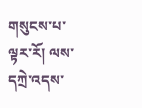གསུངས་པ་ལྟར་རོ། ལས་དཀྲེ་འདས་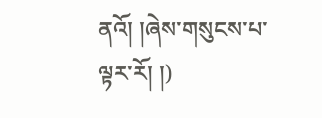ནའོ། །ཞེས་གསུངས་པ་ལྟར་རོ། །)